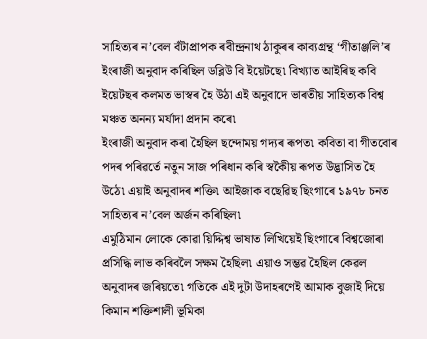সাহিত্যৰ ন’বেল বঁটাপ্রাপক ৰবীন্দ্রনাথ ঠাকুৰৰ কাব্যগ্রন্থ ‘গীতাঞ্জলি’ৰ ইংৰাজী অনুবাদ কৰিছিল ডব্লিউ বি ইয়েটছে৷ বিখ্যাত আইৰিছ কবি ইয়েটছৰ কলমত ভাস্বৰ হৈ উঠা এই অনুবাদে ভাৰতীয় সাহিত্যক বিশ্ব মঞ্চত অনন্য মর্যাদা প্রদান কৰে৷
ইংৰাজী অনুবাদ কৰা হৈছিল ছন্দোময় গদ্যৰ ৰূপত৷ কবিতা বা গীতবোৰ পদৰ পৰিৱর্তে নতুন সাজ পৰিধান কৰি স্বকৈীয় ৰূপত উদ্ভাসিত হৈ উঠে৷ এয়াই অনুবাদৰ শক্তি৷ আইজাক বছেৱিছ ছিংগাৰে ১৯৭৮ চনত সাহিত্যৰ ন’বেল অর্জন কৰিছিল৷
এমুঠিমান লোকে কোৱা য়িদ্দিশ্ব ভাষাত লিখিয়েই ছিংগাৰে বিশ্বজোৰা প্রসিদ্ধি লাভ কৰিবলৈ সক্ষম হৈছিল৷ এয়াও সম্ভৱ হৈছিল কেৱল অনুবাদৰ জৰিয়তে৷ গতিকে এই দুটা উদাহৰণেই আমাক বুজাই দিয়ে কিমান শক্তিশালী ভূমিকা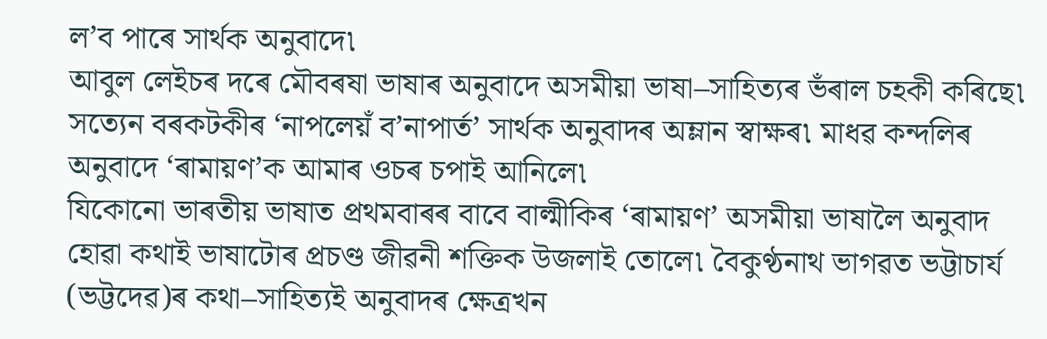ল’ব পাৰে সার্থক অনুবাদে৷
আবুল লেইচৰ দৰে মৌবৰষা ভাষাৰ অনুবাদে অসমীয়া ভাষা–সাহিত্যৰ ভঁৰাল চহকী কৰিছে৷ সত্যেন বৰকটকীৰ ‘নাপলেয়ঁ ব’নাপার্ত’ সার্থক অনুবাদৰ অম্লান স্বাক্ষৰ৷ মাধৱ কন্দলিৰ অনুবাদে ‘ৰামায়ণ’ক আমাৰ ওচৰ চপাই আনিলে৷
যিকোনো ভাৰতীয় ভাষাত প্রথমবাৰৰ বাবে বাল্মীকিৰ ‘ৰামায়ণ’ অসমীয়া ভাষালৈ অনুবাদ হোৱা কথাই ভাষাটোৰ প্রচণ্ড জীৱনী শক্তিক উজলাই তোলে৷ বৈকুণ্ঠনাথ ভাগৱত ভট্টাচার্য (ভট্টদেৱ)ৰ কথা–সাহিত্যই অনুবাদৰ ক্ষেত্রখন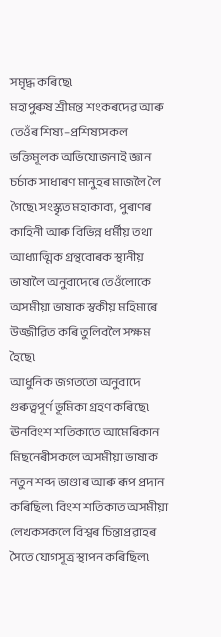সমৃদ্ধ কৰিছে৷
মহাপুৰুষ শ্রীমন্ত শংকৰদেৱ আৰু তেওঁৰ শিষ্য–প্রশিষ্যসকল ভক্তিমূলক অভিযোজনাই জ্ঞান চর্চাক সাধাৰণ মানুহৰ মাজলৈ লৈ গৈছে৷ সংস্কৃত মহাকাব্য, পুৰাণৰ কাহিনী আৰু বিভিন্ন ধর্মীয় তথা আধ্যাত্মিক গ্রন্থবোৰক স্থানীয় ভাষালৈ অনুবাদেৰে তেওঁলোকে অসমীয়া ভাষাক স্বকীয় মহিমাৰে উজ্জীৱিত কৰি তুলিবলৈ সক্ষম হৈছে৷
আধুনিক জগততো অনুবাদে গুৰুত্বপূর্ণ ভূমিকা গ্রহণ কৰিছে৷ ঊনবিংশ শতিকাতে আমেৰিকান মিছনেৰীসকলে অসমীয়া ভাষাক নতুন শব্দ ভাণ্ডাৰ আৰু ৰূপ প্রদান কৰিছিল৷ বিংশ শতিকাত অসমীয়া লেখকসকলে বিশ্বৰ চিন্তাপ্রৱাহৰ সৈতে যোগসূত্র স্থাপন কৰিছিল৷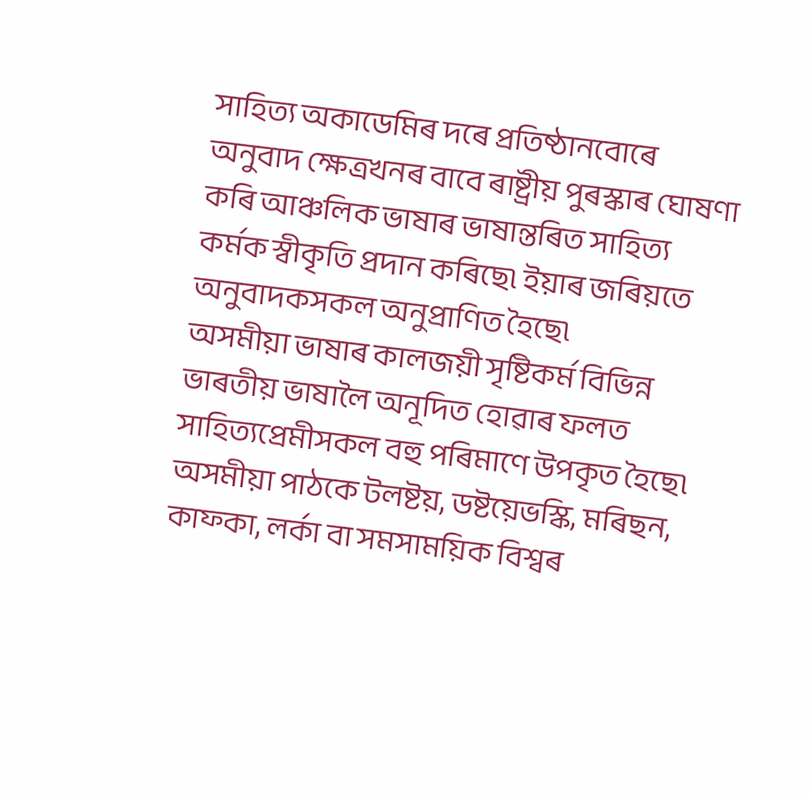সাহিত্য অকাডেমিৰ দৰে প্রতিষ্ঠানবোৰে অনুবাদ ক্ষেত্রখনৰ বাবে ৰাষ্ট্রীয় পুৰস্কাৰ ঘোষণা কৰি আঞ্চলিক ভাষাৰ ভাষান্তৰিত সাহিত্য কর্মক স্বীকৃতি প্রদান কৰিছে৷ ইয়াৰ জৰিয়তে অনুবাদকসকল অনুপ্রাণিত হৈছে৷
অসমীয়া ভাষাৰ কালজয়ী সৃষ্টিকর্ম বিভিন্ন ভাৰতীয় ভাষালৈ অনূদিত হোৱাৰ ফলত সাহিত্যপ্রেমীসকল বহু পৰিমাণে উপকৃত হৈছে৷ অসমীয়া পাঠকে টলষ্টয়, ডষ্টয়েভস্কি, মৰিছন, কাফ্কা, লর্কা বা সমসাময়িক বিশ্বৰ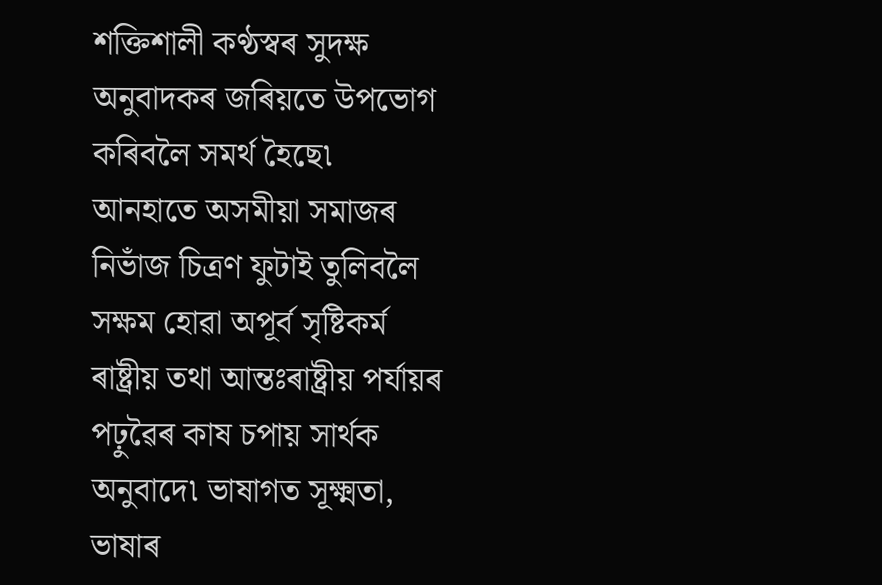শক্তিশালী কণ্ঠস্বৰ সুদক্ষ অনুবাদকৰ জৰিয়তে উপভোগ কৰিবলৈ সমর্থ হৈছে৷
আনহাতে অসমীয়া সমাজৰ নিভাঁজ চিত্রণ ফুটাই তুলিবলৈ সক্ষম হোৱা অপূর্ব সৃষ্টিকর্ম ৰাষ্ট্রীয় তথা আন্তঃৰাষ্ট্রীয় পর্যায়ৰ পঢ়ুৱৈৰ কাষ চপায় সার্থক অনুবাদে৷ ভাষাগত সূক্ষ্মতা, ভাষাৰ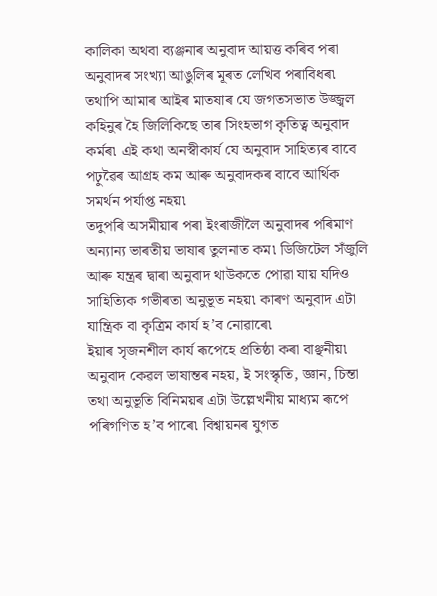কালিকা অথবা ব্যঞ্জনাৰ অনুবাদ আয়ত্ত কৰিব পৰা অনুবাদৰ সংখ্যা আঙুলিৰ মূৰত লেখিব পৰাবিধৰ৷
তথাপি আমাৰ আইৰ মাতষাৰ যে জগতসভাত উজ্জ্বল কহিনুৰ হৈ জিলিকিছে তাৰ সিংহভাগ কৃতিত্ব অনুবাদ কর্মৰ৷ এই কথা অনস্বীকার্য যে অনুবাদ সাহিত্যৰ বাবে পঢ়ুৱৈৰ আগ্রহ কম আৰু অনুবাদকৰ বাবে আর্থিক সমর্থন পর্যাপ্ত নহয়৷
তদুপৰি অসমীয়াৰ পৰা ইংৰাজীলৈ অনুবাদৰ পৰিমাণ অন্যান্য ভাৰতীয় ভাষাৰ তুলনাত কম৷ ডিজিটেল সঁজুলি আৰু যন্ত্রৰ দ্বাৰা অনুবাদ থাউকতে পোৱা যায় যদিও সাহিত্যিক গভীৰতা অনুভূত নহয়৷ কাৰণ অনুবাদ এটা যান্ত্রিক বা কৃত্রিম কার্য হ’ব নোৱাৰে৷
ইয়াৰ সৃজনশীল কার্য ৰূপেহে প্রতিষ্ঠা কৰা বাঞ্ছনীয়৷ অনুবাদ কেৱল ভাষান্তৰ নহয়, ই সংস্কৃতি, জ্ঞান, চিন্তা তথা অনুভূতি বিনিময়ৰ এটা উল্লেখনীয় মাধ্যম ৰূপে পৰিগণিত হ’ব পাৰে৷ বিশ্বায়নৰ যুগত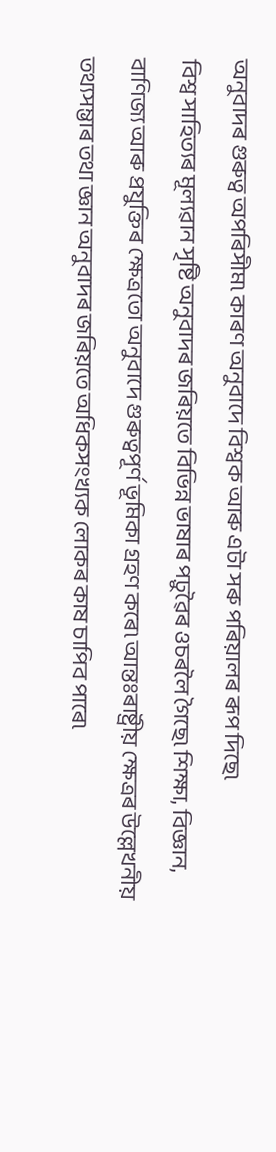অনুবাদৰ গুৰুত্ব অপৰিসীম৷ কাৰণ অনুবাদে বিশ্বক আৰু এটা সৰু পৰিয়ালৰ ৰূপ দিছে৷
বিশ্ব সাহিত্যৰ মূল্যৱান সৃষ্টি অনুবাদৰ জৰিয়তে বিভিন্ন ভাষাৰ পঢ়ুৱৈৰ ওচৰলৈ গৈছে৷ শিক্ষা, বিজ্ঞান, বাণিজ্য আৰু প্রযুক্তিৰ ক্ষেত্রতো অনুবাদে গুৰুত্বপূর্ণ ভূমিকা গ্রহণ কৰে৷ আন্তঃৰাষ্ট্রীয় ক্ষেত্রৰ উল্লেখনীয় তথ্যসম্ভাৰ তথা জ্ঞান অনুবাদৰ জৰিয়তে অধিকসংখ্যক লোকৰ কাষ চাপিব পাৰে৷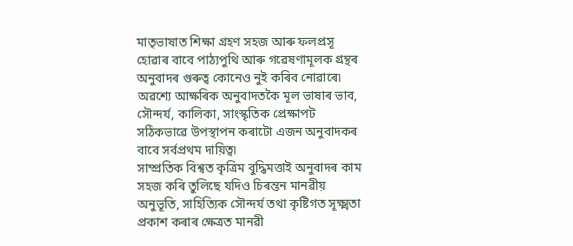মাতৃভাষাত শিক্ষা গ্রহণ সহজ আৰু ফলপ্রসূ হোৱাৰ বাবে পাঠ্যপুথি আৰু গৱেষণামূলক গ্রন্থৰ অনুবাদৰ গুৰুত্ব কোনেও নুই কৰিব নোৱাৰে৷ অৱশ্যে আক্ষৰিক অনুবাদতকৈ মূল ভাষাৰ ভাব, সৌন্দর্য, কালিকা, সাংস্কৃতিক প্রেক্ষাপট সঠিকভাৱে উপস্থাপন কৰাটো এজন অনুবাদকৰ বাবে সর্বপ্রথম দায়িত্ব৷
সাম্প্রতিক বিশ্বত কৃত্রিম বুদ্ধিমত্তাই অনুবাদৰ কাম সহজ কৰি তুলিছে যদিও চিৰন্তন মানৱীয় অনুভূতি, সাহিত্যিক সৌন্দর্য তথা কৃষ্টিগত সূক্ষ্মতা প্রকাশ কৰাৰ ক্ষেত্রত মানৱী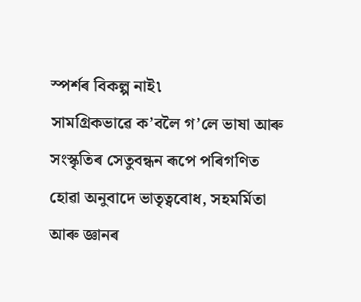স্পর্শৰ বিকল্প নাই৷
সামগ্রিকভাৱে ক’বলৈ গ’লে ভাষা আৰু সংস্কৃতিৰ সেতুবন্ধন ৰূপে পৰিগণিত হোৱা অনুবাদে ভাতৃত্ববোধ, সহমর্মিতা আৰু জ্ঞানৰ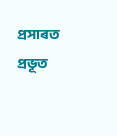প্রসাৰত প্রভূত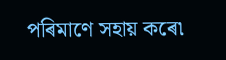পৰিমাণে সহায় কৰে৷